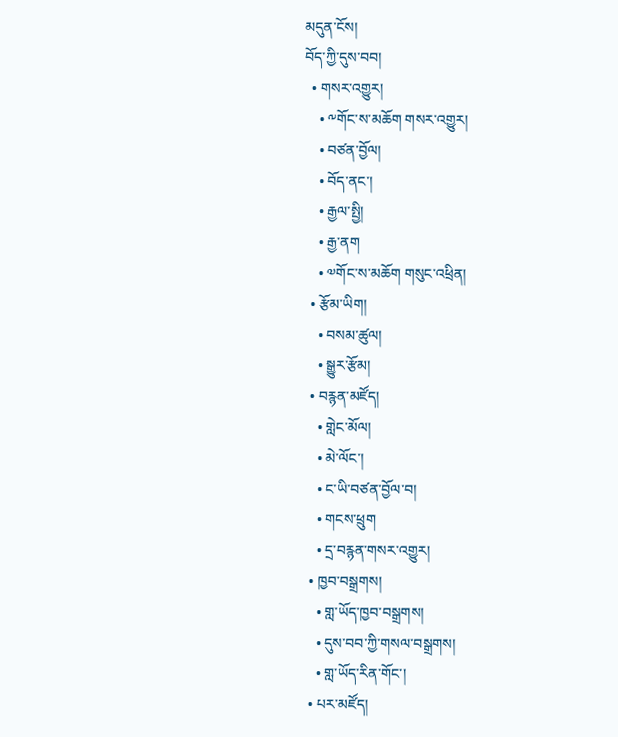མདུན་ངོས།
བོད་ཀྱི་དུས་བབ།
  • གསར་འགྱུར།
    • ༸གོང་ས་མཆོག གསར་འགྱུར།
    • བཙན་བྱོལ།
    • བོད་ནང་།
    • རྒྱལ་སྤྱི།
    • རྒྱ་ནག
    • ༧གོང་ས་མཆོག གསུང་འཕྲིན།
  • རྩོམ་ཡིག།
    • བསམ་ཚུལ།
    • སྒྱུར་རྩོམ།
  • བརྙན་མཛོད།
    • གླེང་མོལ།
    • མེ་ལོང་།
    • ང་ཡི་བཙན་བྱོལ་བ།
    • གངས་ཕྲུག
    • དྲ་བརྙན་གསར་འགྱུར།
  • ཁྱབ་བསྒྲགས།
    • གླ་ཡོད་ཁྱབ་བསྒྲགས།
    • དུས་བབ་ཀྱི་གསལ་བསྒྲགས།
    • གླ་ཡོད་རིན་གོང་།
  • པར་མཛོད།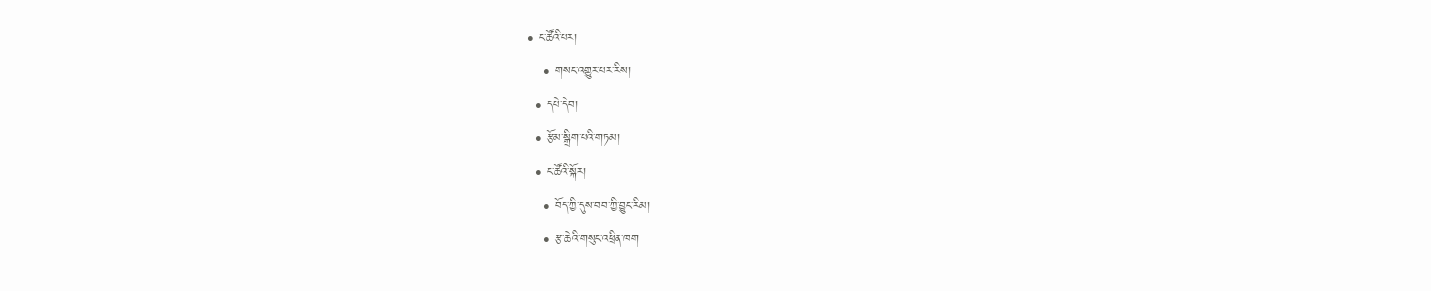• ང་ཚོའི་པར།
    • གསང་འགྱུར་པར་རིས།
  • དཔེ་དེབ།
  • རྩོམ་སྒྲིག་པའི་གཏམ།
  • ང་ཚོའི་སྐོར།
    • བོད་ཀྱི་དུས་བབ་ཀྱི་བྱུང་རིམ།
    • རྩ་ཆེའི་གསུང་འཕྲིན་ཁག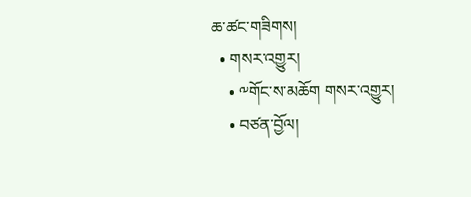ཆ་ཚང་གཟིགས།
  • གསར་འགྱུར།
    • ༸གོང་ས་མཆོག གསར་འགྱུར།
    • བཙན་བྱོལ།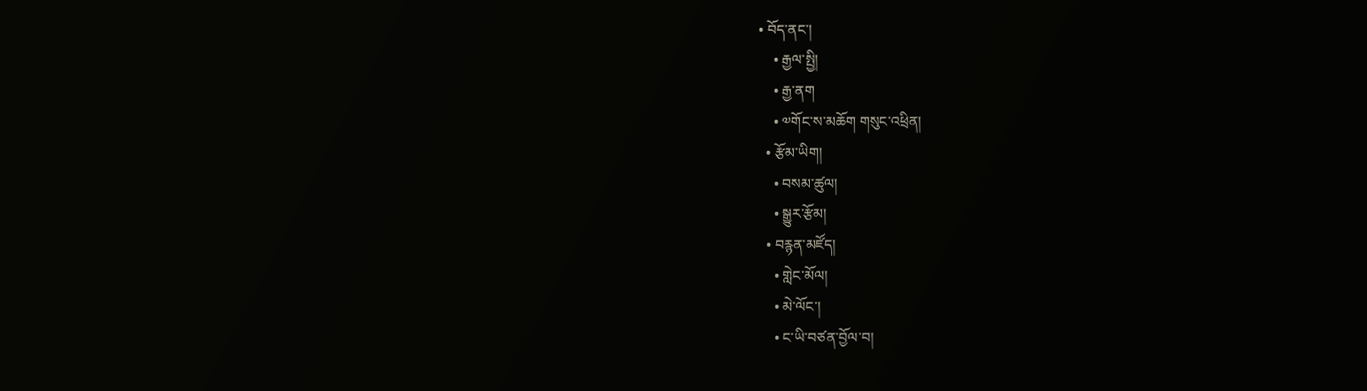• བོད་ནང་།
    • རྒྱལ་སྤྱི།
    • རྒྱ་ནག
    • ༧གོང་ས་མཆོག གསུང་འཕྲིན།
  • རྩོམ་ཡིག།
    • བསམ་ཚུལ།
    • སྒྱུར་རྩོམ།
  • བརྙན་མཛོད།
    • གླེང་མོལ།
    • མེ་ལོང་།
    • ང་ཡི་བཙན་བྱོལ་བ།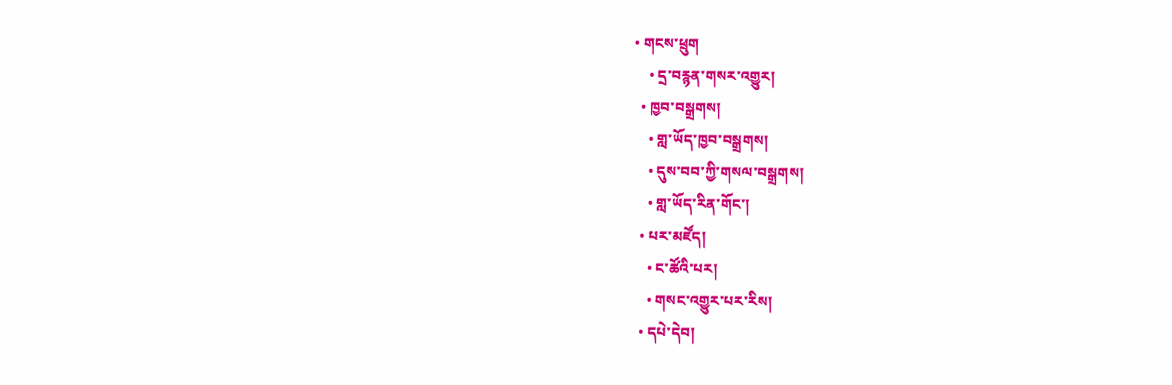• གངས་ཕྲུག
    • དྲ་བརྙན་གསར་འགྱུར།
  • ཁྱབ་བསྒྲགས།
    • གླ་ཡོད་ཁྱབ་བསྒྲགས།
    • དུས་བབ་ཀྱི་གསལ་བསྒྲགས།
    • གླ་ཡོད་རིན་གོང་།
  • པར་མཛོད།
    • ང་ཚོའི་པར།
    • གསང་འགྱུར་པར་རིས།
  • དཔེ་དེབ།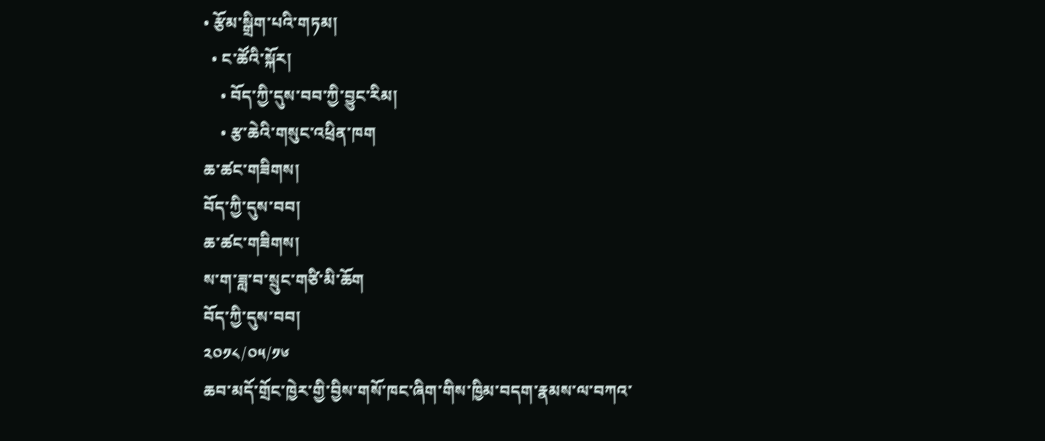• རྩོམ་སྒྲིག་པའི་གཏམ།
  • ང་ཚོའི་སྐོར།
    • བོད་ཀྱི་དུས་བབ་ཀྱི་བྱུང་རིམ།
    • རྩ་ཆེའི་གསུང་འཕྲིན་ཁག
ཆ་ཚང་གཟིགས།
བོད་ཀྱི་དུས་བབ།
ཆ་ཚང་གཟིགས།
ས་ག་ཟླ་བ་སྲུང་གཙི་མི་ཆོག
བོད་ཀྱི་དུས་བབ།
༢༠༡༨/༠༥/༡༦
ཆབ་མདོ་གྲོང་ཁྱེར་གྱི་བྱིས་གསོ་ཁང་ཞིག་གིས་ཁྱིམ་བདག་རྣམས་ལ་བཀའ་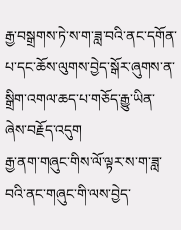རྒྱ་བསྒྲགས་ཏེ་ས་ག་ཟླ་བའི་ནང་དགོན་པ་དང་ཆོས་ལུགས་བྱེད་སྒོར་ཞུགས་ན་སྒྲིག་འགལ་ཆད་པ་གཅོད་རྒྱུ་ཡིན་ཞེས་བརྗོད་འདུག
རྒྱ་ནག་གཞུང་གིས་ལོ་ལྟར་ས་ག་ཟླ་བའི་ནང་གཞུང་གི་ལས་བྱེད་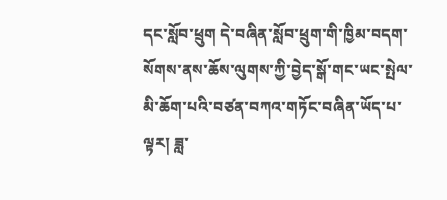དང་སློབ་ཕྲུག དེ་བཞིན་སློབ་ཕྲུག་གི་ཁྱིམ་བདག་སོགས་ནས་ཆོས་ལུགས་ཀྱི་བྱེད་སྒོ་གང་ཡང་སྤེལ་མི་ཆོག་པའི་བཙན་བཀའ་གཏོང་བཞིན་ཡོད་པ་ལྟར། ཟླ་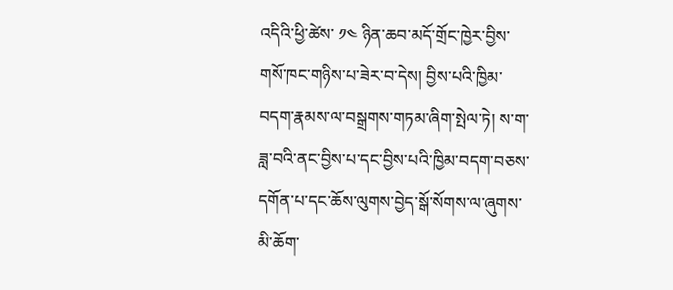འདིའི་ཕྱི་ཚེས་ ༡༤ ཉིན་ཆབ་མདོ་གྲོང་ཁྱེར་བྱིས་གསོ་ཁང་གཉིས་པ་ཟེར་བ་དེས། བྱིས་པའི་ཁྱིམ་བདག་རྣམས་ལ་བསྒྲགས་གཏམ་ཞིག་སྤེལ་ཏེ། ས་ག་ཟླ་བའི་ནང་བྱིས་པ་དང་བྱིས་པའི་ཁྱིམ་བདག་བཅས་དགོན་པ་དང་ཆོས་ལུགས་བྱེད་སྒོ་སོགས་ལ་ཞུགས་མི་ཆོག་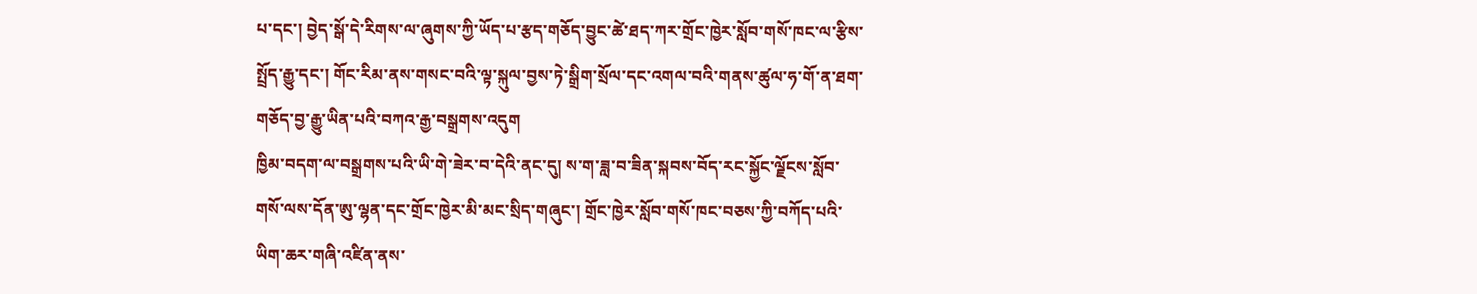པ་དང་། བྱེད་སྒོ་དེ་རིགས་ལ་ཞུགས་ཀྱི་ཡོད་པ་རྩད་གཅོད་བྱུང་ཚེ་ཐད་ཀར་གྲོང་ཁྱེར་སློབ་གསོ་ཁང་ལ་རྩིས་སྤྲོད་རྒྱུ་དང་། གོང་རིམ་ནས་གསང་བའི་ལྟ་སྐུལ་བྱས་ཏེ་སྒྲིག་སྲོལ་དང་འགལ་བའི་གནས་ཚུལ་ཧ་གོ་ན་ཐག་གཅོད་བྱ་རྒྱུ་ཡིན་པའི་བཀའ་རྒྱ་བསྒྲགས་འདུག
ཁྱིམ་བདག་ལ་བསྒྲགས་པའི་ཡི་གེ་ཟེར་བ་དེའི་ནང་དུ། ས་ག་ཟླ་བ་ཟིན་སྐབས་བོད་རང་སྐྱོང་ལྗོངས་སློབ་གསོ་ལས་དོན་ཨུ་ལྷན་དང་གྲོང་ཁྱེར་མི་མང་སྲིད་གཞུང་། གྲོང་ཁྱེར་སློབ་གསོ་ཁང་བཅས་ཀྱི་བཀོད་པའི་ཡིག་ཆར་གཞི་འཛིན་ནས་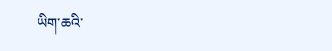ཡིག་ཆའི་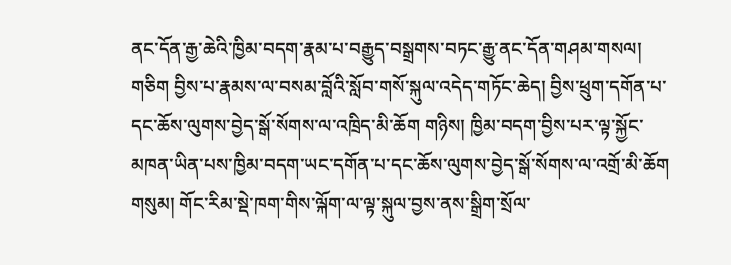ནང་དོན་རྒྱ་ཆེའི་ཁྱིམ་བདག་རྣམ་པ་བརྒྱུད་བསྒྲགས་བཏང་རྒྱུ་ནང་དོན་གཤམ་གསལ། གཅིག བྱིས་པ་རྣམས་ལ་བསམ་བློའི་སློབ་གསོ་སྐུལ་འདེད་གཏོང་ཆེད། བྱིས་ཕྲུག་དགོན་པ་དང་ཆོས་ལུགས་བྱེད་སྒོ་སོགས་ལ་འཁྲིད་མི་ཆོག གཉིས། ཁྱིམ་བདག་བྱིས་པར་ལྟ་སྐྱོང་མཁན་ཡིན་པས་ཁྱིམ་བདག་ཡང་དགོན་པ་དང་ཆོས་ལུགས་བྱེད་སྒོ་སོགས་ལ་འགྲོ་མི་ཆོག གསུམ། གོང་རིམ་སྡེ་ཁག་གིས་ལྐོག་ལ་ལྟ་སྐུལ་བྱས་ནས་སྒྲིག་སྲོལ་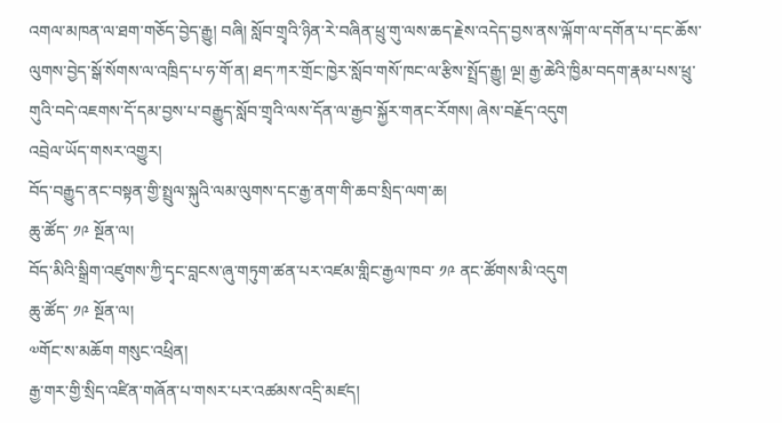འགལ་མཁན་ལ་ཐག་གཅོད་བྱེད་རྒྱུ། བཞི། སློབ་གྲྭའི་ཉིན་རེ་བཞིན་ཕྲུ་གུ་ལས་ཆད་རྗེས་འདེད་བྱས་ནས་ལྐོག་ལ་དགོན་པ་དང་ཆོས་ལུགས་བྱེད་སྒོ་སོགས་ལ་འཁྲིད་པ་ཧ་གོ་ན། ཐད་ཀར་གྲོང་ཁྱེར་སློབ་གསོ་ཁང་ལ་རྩིས་སྤྲོད་རྒྱུ། ལྔ། རྒྱ་ཆེའི་ཁྱིམ་བདག་རྣམ་པས་ཕྲུ་གུའི་བདེ་འཇགས་དོ་དམ་བྱས་པ་བརྒྱུད་སློབ་གྲྭའི་ལས་དོན་ལ་རྒྱབ་སྐྱོར་གནང་རོགས། ཞེས་བརྗོད་འདུག
འབྲེལ་ཡོད་གསར་འགྱུར།
བོད་བརྒྱུད་ནང་བསྟན་གྱི་སྤྲུལ་སྐུའི་ལམ་ལུགས་དང་རྒྱ་ནག་གི་ཆབ་སྲིད་ལག་ཆ།
ཆུ་ཚོད་ ༡༩ སྔོན་ལ།
བོད་མིའི་སྒྲིག་འཛུགས་ཀྱི་དྭང་བླངས་ཞུ་གཏུག་ཚན་པར་འཛམ་གླིང་རྒྱལ་ཁབ་ ༡༩ ནང་ཚོགས་མི་འདུག
ཆུ་ཚོད་ ༡༩ སྔོན་ལ།
༧གོང་ས་མཆོག གསུང་འཕྲིན།
རྒྱ་གར་གྱི་སྲིད་འཛིན་གཞོན་པ་གསར་པར་འཚམས་འདྲི་མཛད།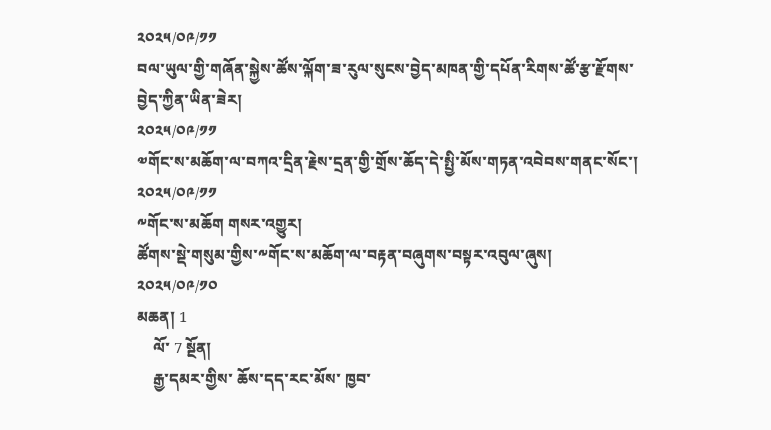༢༠༢༥/༠༩/༡༡
བལ་ཡུལ་གྱི་གཞོན་སྐྱེས་ཚོས་ལྐོག་ཟ་རུལ་སུངས་བྱེད་མཁན་གྱི་དཔོན་རིགས་ཚོ་རྩ་རྫོགས་བྱེད་ཀྱིན་ཡིན་ཟེར།
༢༠༢༥/༠༩/༡༡
༧གོང་ས་མཆོག་ལ་བཀའ་དྲིན་རྗེས་དྲན་གྱི་གྲོས་ཆོད་དེ་སྤྱི་མོས་གཏན་འབེབས་གནང་སོང་།
༢༠༢༥/༠༩/༡༡
༸གོང་ས་མཆོག གསར་འགྱུར།
ཚོགས་སྡེ་གསུམ་གྱིས་༸གོང་ས་མཆོག་ལ་བརྟན་བཞུགས་བསྟར་འབུལ་ཞུས།
༢༠༢༥/༠༩/༡༠
མཆན། 1
    ལོ་ 7 སྔོན།
    རྒྱ་དམར་གྱིས་ ཆོས་དད་རང་མོས་ ཁྱབ་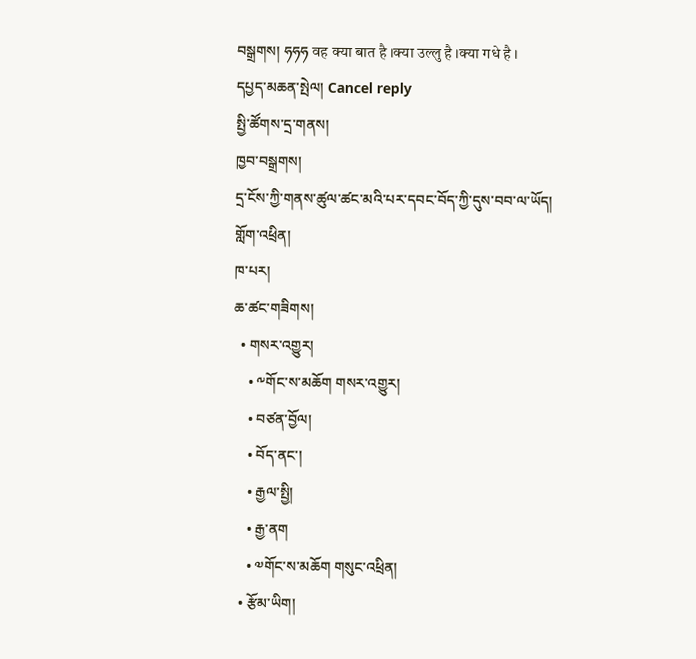བསྒྲགས། ཧཧཧ वह क्या बात है ।क्या उल्लु है ।क्या गधे है ।
དཔྱད་མཆན་སྤེལ། Cancel reply
སྤྱི་ཚོགས་དྲ་གནས།
ཁྱབ་བསྒྲགས།
དྲ་ངོས་ཀྱི་གནས་ཚུལ་ཚང་མའི་པར་དབང་བོད་ཀྱི་དུས་བབ་ལ་ཡོད།
གློག་འཕྲིན།
ཁ་པར།
ཆ་ཚང་གཟིགས།
  • གསར་འགྱུར།
    • ༸གོང་ས་མཆོག གསར་འགྱུར།
    • བཙན་བྱོལ།
    • བོད་ནང་།
    • རྒྱལ་སྤྱི།
    • རྒྱ་ནག
    • ༧གོང་ས་མཆོག གསུང་འཕྲིན།
  • རྩོམ་ཡིག།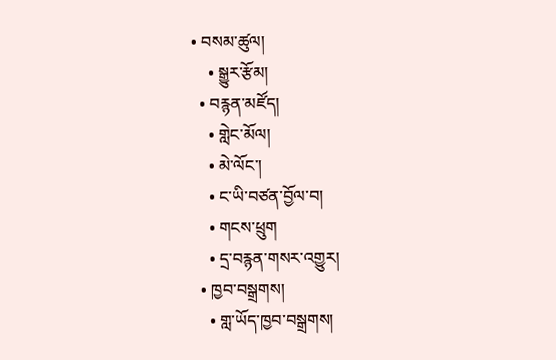• བསམ་ཚུལ།
    • སྒྱུར་རྩོམ།
  • བརྙན་མཛོད།
    • གླེང་མོལ།
    • མེ་ལོང་།
    • ང་ཡི་བཙན་བྱོལ་བ།
    • གངས་ཕྲུག
    • དྲ་བརྙན་གསར་འགྱུར།
  • ཁྱབ་བསྒྲགས།
    • གླ་ཡོད་ཁྱབ་བསྒྲགས།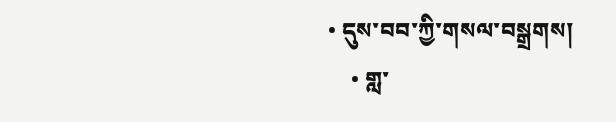• དུས་བབ་ཀྱི་གསལ་བསྒྲགས།
    • གླ་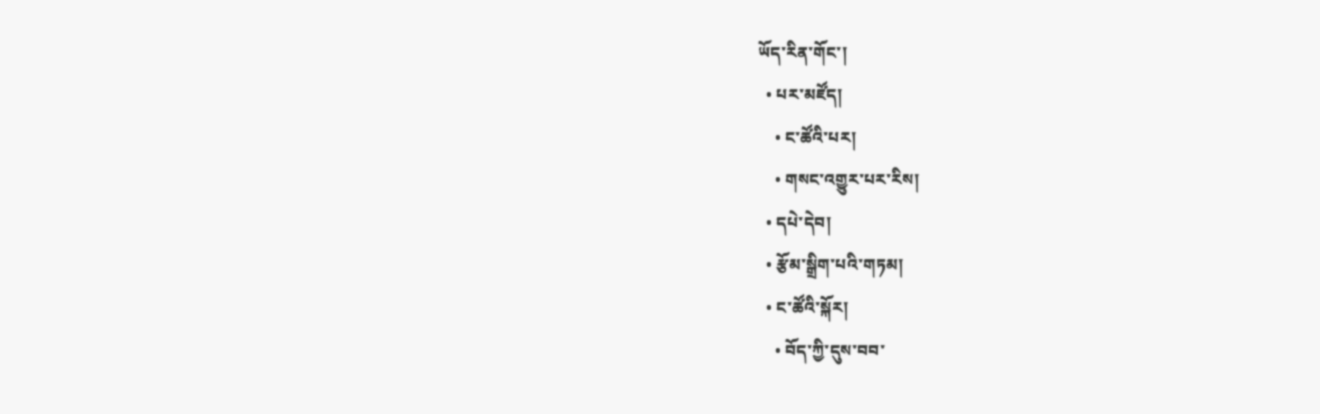ཡོད་རིན་གོང་།
  • པར་མཛོད།
    • ང་ཚོའི་པར།
    • གསང་འགྱུར་པར་རིས།
  • དཔེ་དེབ།
  • རྩོམ་སྒྲིག་པའི་གཏམ།
  • ང་ཚོའི་སྐོར།
    • བོད་ཀྱི་དུས་བབ་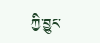ཀྱི་བྱུང་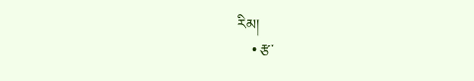རིམ།
    • རྩ་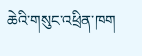ཆེའི་གསུང་འཕྲིན་ཁག